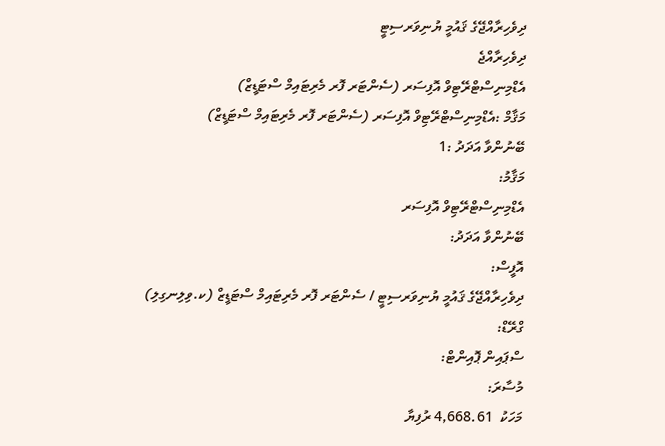ދިވެހިރާއްޖޭގެ ޤައުމީ ޔުނިވަރސިޓީ
ދިވެހިރާއްޖެ
އެޑްމިނިސްޓްރޭޓިވް އޮފިސަރ (ސެންޓަރ ފޮރ މެރިޓައިމް ސްޓަޑީޒް)
މަޤާމް :އެޑްމިނިސްޓްރޭޓިވް އޮފިސަރ (ސެންޓަރ ފޮރ މެރިޓައިމް ސްޓަޑީޒް)
ބޭނުންވާ އަދަދު :1
މަޤާމު:
އެޑްމިނިސްޓްރޭޓިވް އޮފިސަރ
ބޭނުންވާ އަދަދު:
އޮފީސް:
ދިވެހިރާއްޖޭގެ ޤައުމީ ޔުނިވަރސިޓީ / ސެންޓަރ ފޮރ މެރިޓައިމް ސްޓަޑީޒް (ކ.ވިލިނގިލި)
ގްރޭޑް:
ސްޕައިން ޕޮއިންޓް:
މުސާރަ:
މަހަކު  4,668.61 ރުފިޔާ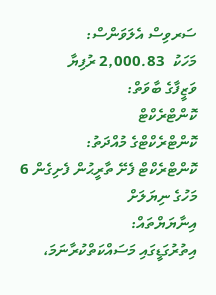ސަރވިސް އެލަވަންސް:
މަހަކު  2,000.83 ރުފިޔާ
ވަޒީފާގެ ބާވަތް:
ކޮންޓްރެކްޓް
ކޮންޓްރެކްޓްގެ މުއްދަތު:
ކޮންޓްރެކްޓް ފެށޭ ތާރީޙުން ފެށިގެން 6 މަހުގެ ނިޔަލަށް
އިނާޔަޔްތައް:
އިތުރުގަޑީގައި މަސައްކަތްކުރާނަމަ،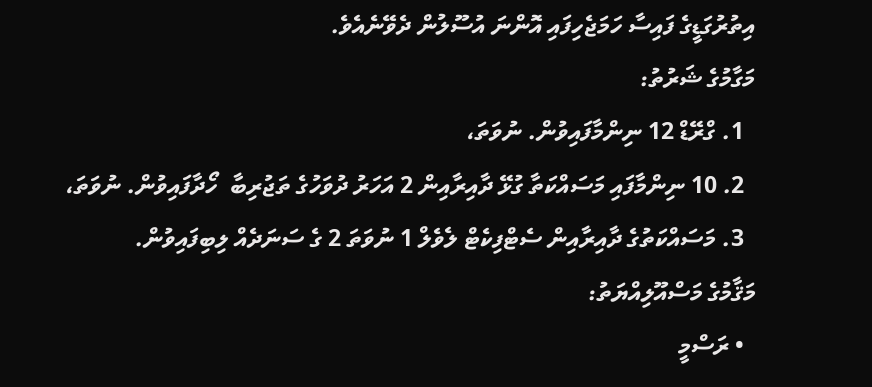އިތުރުގަޑީގެ ފައިސާ ހަމަޖެހިފައި އޮންނަ އުސޫލުން ދެވޭނެއެވެ.
މަގާމުގެ ޝަރުތު:
  1. ގްރޭޑް 12 ނިންމާފައިވުން. ނުވަތަ،
  2. 10 ނިންމާފައި މަސައްކަތާ ގުޅޭ ދާއިރާއިން 2 އަހަރު ދުވަހުގެ ތަޖުރިބާ  ހޯދާފައިވުން. ނުވަތަ،
  3. މަސައްކަތުގެ ދާއިރާއިން ސެޓްފިކެޓް ލެވެލް 1 ނުވަތަ 2 ގެ ސަނަދެއް ލިބިފައިވުން.
މަޤާމުގެ މަސްއޫލިއްޔަތު:
  • ރަސްމީ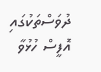ދުވަސްތަކުގައި އޮފީސް ހުޅުވާ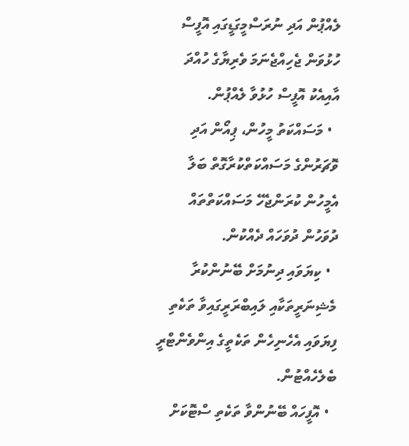ލެއްޕުން އަދި ނުރަސްމީގަޑީގައި އޮފީސް ހުޅުވަން ޖެހިއްޖެނަމަ ވެރިޔާގެ ހުއްދަ އާއިއެކު އޮފީސް ހުޅުވާ ލެއްޕުން.
  • މަސައްކަތު މީހުން، ޕިއޯން އަދި ވޮޗަރުންގެ މަސައްކަތްކުރާގޮތް ބަލާ އެމީހުން ކުރަންޖެހޭ މަސައްކަތްތައް ދުވަހުން ދުވަހައް ދެއްކުން.
  • ކިޔަވައި ދިނުމަށް ބޭނުންކުރާ މެޝިނަރީތަކާއި ލައިބްރަރީގައިވާ ތަކެތި ފިޔަވައި އެހެނިހެން ތަކެތީގެ އިންވެންޓްރީ ބެލެހެއްޓުން.
  • އޮފީހައް ބޭނުންވާ ތަކެތި ސްޓޮކަށް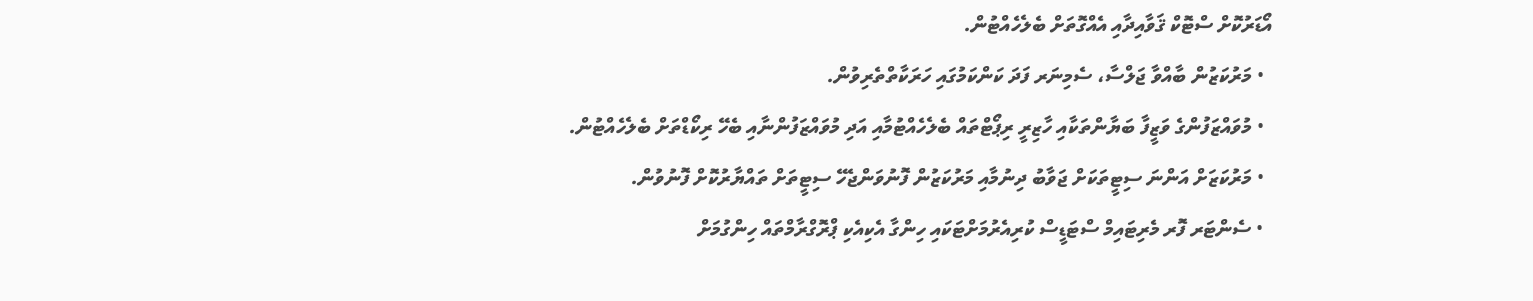އޯޑަރުކޮށް ސްޓޮކް ޤަވާއިދާއި އެއްގޮތަށް ބެލެހެއްޓުން.
  • މަރުކަޒުން ބާއްވާ ޖަލްސާ، ސެމިނަރ ފަދަ ކަންކަމުގައި ހަރަކާތްތެރިވުން.
  • މުވައްޒަފުންގެ ވަޒީފާ ބަޔާންތަކާއި ހާޒިރީ ރިޕޯޓްތައް ބެލެހެއްޓުމާއި އަދި މުވައްޒަފުންނާއި ބެހޭ ރިކޯޑްތަށް ބެލެހެއްޓުން.
  • މަރުކަޒަށް އަންނަ ސިޓީތަކަށް ޖަވާބު ދިނުމާއި މަރުކަޒުން ފޮނުވަންޖެހޭ ސިޓީތަށް ތައްޔާރުކޮށް ފޮނުވުން.
  • ސެންޓަރ ފޮރ މެރިޓައިމް ސްޓަޑީސް ކުރިއެރުމަށްޓަކައި ހިންގާ އެކިއެކި ޕްރޮގްރާމްތައް ހިންގުމަށް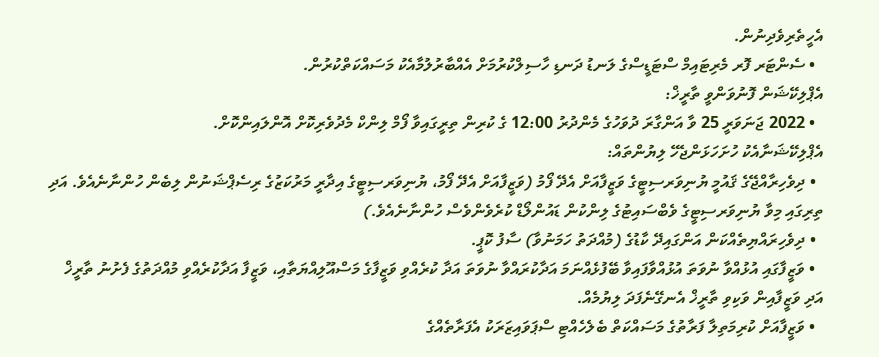އެހީތެރިވެދިނުން.
  • ސެންޓަރ ފޮރ މެރިޓައިމް ސްޓަޑީސްގެ ލަނޑު ދަނޑި ހާސިލްކުރުމަށް އެއްބާރުލުމާއެކު މަސައްކަތްކުރުން.
އެޕްލިކޭޝަން ފޮނުވަންވީ ތާރީޚް:
  • 2022 ޖަނަވަރީ 25 ވާ އަންގާރަ ދުވަހުގެ މެންދުރު 12:00 ގެ ކުރިން ތިރީގައިވާ ފޯމް ލިންކް މެދުވެރިކޮށް އޮންލައިންކޮށް.
އެޕްލިކޭޝަނާއެކު ހުށަހަޅަންޖެހޭ ލިޔުންތައް:
  • ދިވެހިރާއްޖޭގެ ޤައުމީ ޔުނިވަރސިޓީގެ ވަޒީފާއަށް އެދޭ ފޯމު (ވަޒީފާއަށް އެދޭ ފޯމު، ޔުނިވަރސިޓީގެ އިދާރީ މަރުކަޒުގެ ރިސެޕްޝަނުން ލިބެން ހުންނާނެއެވެ. އަދި ތިރިގައި މިވާ ޔުނިވަރސިޓީގެ ވެބްސައިޓުގެ ލިންކުން ޑައުންލޯޑް ކުރެވެންވެސް ހުންނާނެއެވެ.)
  • ދިވެހިރައްޔިތެއްކަން އަންގައިދޭ ކާޑުގެ (މުއްދަތު ހަމަނުވާ) ސާފު ކޮޕީ.
  • ވަޒީފާގައި އުޅުއްވާ ނުވަތަ އުޅުއްވާފައިވާ ބޭފުޅެއްނަމަ އަދާކުރައްވާ ނުވަތަ އަދާ ކުރެއްވި ވަޒީފާގެ މަސްއޫލިއްޔަތާއި، ވަޒީފާ އަދާކުރެއްވި މުއްދަތުގެ ފެށުނު ތާރީޚް އަދި ވަޒީފާއިން ވަކިވި ތާރީޚް އެނގޭނެފަދަ ލިޔުމެއް.
  • ވަޒީފާއަށް ކުރިމަތިލާ ފަރާތުގެ މަސައްކަތް ބެލެހެއްޓި ސްޕަވައިޒަރަކު އެފަރާތެއްގެ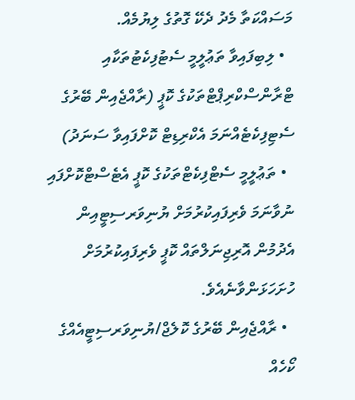މަސައްކަތާ މެދު ދެކޭ ގޮތުގެ ލިޔުމެއް.
  • ލިބިފައިވާ ތަޢުލީމީ ސެޓުފިކެޓުތަކާއި ޓްރާންސްކްރިޕްޓްތަކުގެ ކޮޕީ (ރާއްޖެއިން ބޭރުގެ ސެޓިފިކެޓެއްނަމަ އެކްރިޑިޓް ކޮށްފައިވާ ސަނަދު)
  • ތަޢުލީމީ ސެޓްފިކެޓްތަކުގެ ކޮޕީ އެޓެސްޓްކޮށްފައި ނުވާނަމަ ވެރިފައިކުރުމަށް ޔުނިވަރސިޓީއިން އެދުމުން އޮރިޖިނަލްތައް ކޮޕީ ވެރިފައިކުރުމަށް ހުށަހަޅަންވާނެއެވެ.
  • ރާއްޖެއިން ބޭރުގެ ކޮލެޖް/ޔުނިވަރސިޓީއެއްގެ ކޯހެއް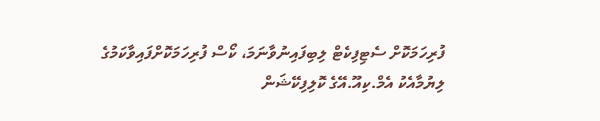ފުރިހަމަކޮށް ސެޓިފިކެޓް ލިބިފައިނުވާނަމަ، ކޯސް ފުރިހަމަކޮށްފައިވާކަމުގެ ލިޔުމާއެކު އެމް.ކިއޫ.އޭގެ ކޮލިފިކޭޝަން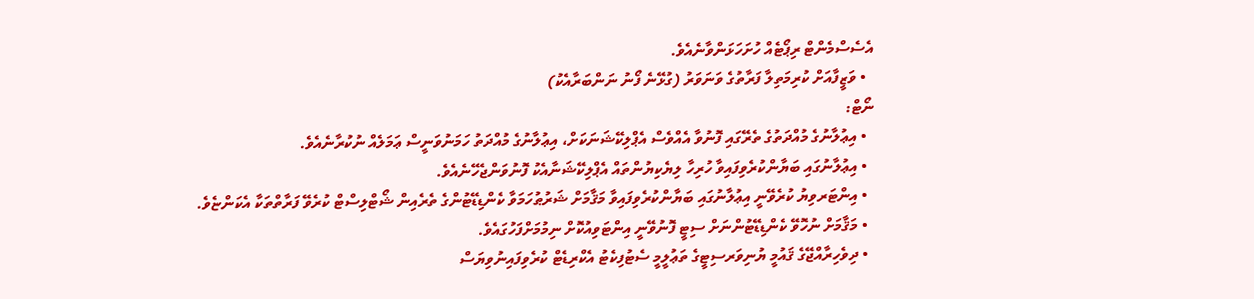އެސެސްމެންޓް ރިޕޯޓެއް ހުށަހަޅަންވާނެއެވެ.
  • ވަޒީފާއަށް ކުރިމަތިލާ ފަރާތުގެ ވަނަވަރު (ގުޅޭނެ ފޯނު ނަންބަރާއެކު)
ނޯޓް:
  • އިޢުލާނުގެ މުއްދަތުގެ ތެރޭގައި ފޮނުވާ އެއްވެސް އެޕްލިކޭޝަނަކަށް، އިޢުލާނުގެ މުއްދަތު ހަމަނުވަނީސް ޢަމަލެއް ނުކުރާނެއެވެ.
  • އިޢުލާނުގައި ބަޔާންކުރެވިފައިވާ ހުރިހާ ލިޔެކިޔުންތައް އެޕްލިކޭޝަނާއެކު ފޮނުވަންޖެހޭނެއެވެ.
  • އިންޓަރވިޔު ކުރެވޭނީ އިޢުލާނުގައި ބަޔާންކުރެވިފައިވާ މަޤާމަށް ޝަރުޠުހަމަވާ ކެންޑިޑޭޓުންގެ ތެރެއިން ޝޯޓްލިސްޓް ކުރެވޭ ފަރާތްތަކާ އެކަންޏެވެ.
  • މަޤާމަށް ނުހޮވޭ ކެންޑިޑޭޓުންނަށް ސިޓީ ފޮނުވޭނީ އިންޓަވިއުކޮށް ނިމުމަށްފަހުގައެވެ.
  • ދިވެހިރާއްޖޭގެ ޤައުމީ ޔުނިވަރސިޓީގެ ތަޢުލީމީ ސެޓުފިކެޓު އެކްރިޑެޓް ކުރެވިފައިނުވިޔަސް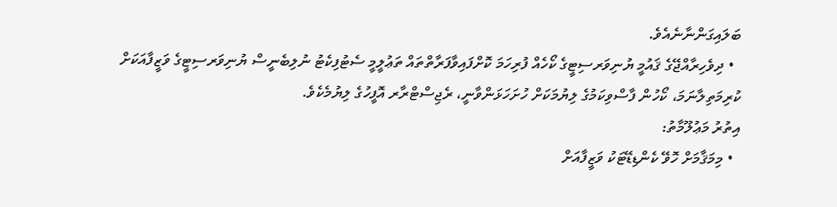ބަލައިގަންނާނެއެވެ.
  • ދިވެހިރާއްޖޭގެ ޤައުމީ ޔުނިވަރސިޓީގެ ކޯހެއް ފުރިހަމަ ކޮށްފައިވާފަރާތްތައް ތަޢުލީމީ ސެޓުފިކެޓު ނުލިބެނީސް ޔުނިވަރސިޓީގެ ވަޒީފާއަކަށް ކުރިމަތިލާނަމަ، ކޯހުން ފާސްވިކަމުގެ ލިޔުމަކަށް ހުށަހަޅަންވާނީ، ރެޖިސްޓްރާރ އޮފީހުގެ ލިޔުމެކެވެ.
އިތުރު މަޢުލޫމާތު:
  • މިމަޤާމަށް ހޮވޭ ކެންޑިޑޭޓަކު ވަޒީފާއަށް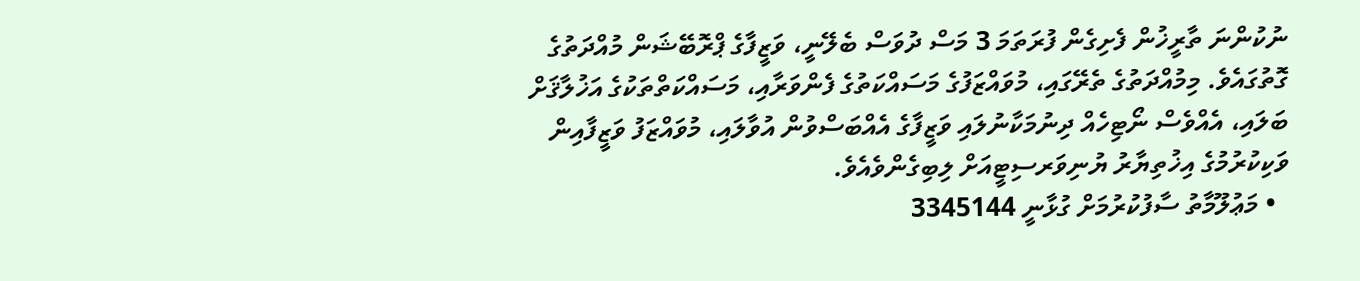ނުކުންނަ ތާރީޚުން ފެށިގެން ފުރަތަމަ 3 މަސް ދުވަސް ބެލޭނީ، ވަޒީފާގެ ޕްރޮބޭޝަން މުއްދަތުގެ ގޮތުގައެވެ. މިމުއްދަތުގެ ތެރޭގައި، މުވައްޒަފުގެ މަސައްކަތުގެ ފެންވަރާއި، މަސައްކަތްތަކުގެ އަޚުލާޤަށް ބަލައި، އެއްވެސް ނޯޓިހެއް ދިނުމަކާނުލައި ވަޒީފާގެ އެއްބަސްވުން އުވާލައި، މުވައްޒަފު ވަޒީފާއިން ވަކިކުރުމުގެ އިޚުތިޔާރު ޔުނިވަރސިޓީއަށް ލިބިގެންވެއެވެ.
  • މަޢުލޫމާތު ސާފުކުރުމަށް ގުޅާނީ 3345144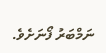ނަމްބަރު ފޯނަށެވެ.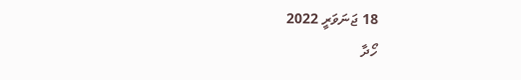18 ޖަނަވަރީ 2022
ހޯދާ